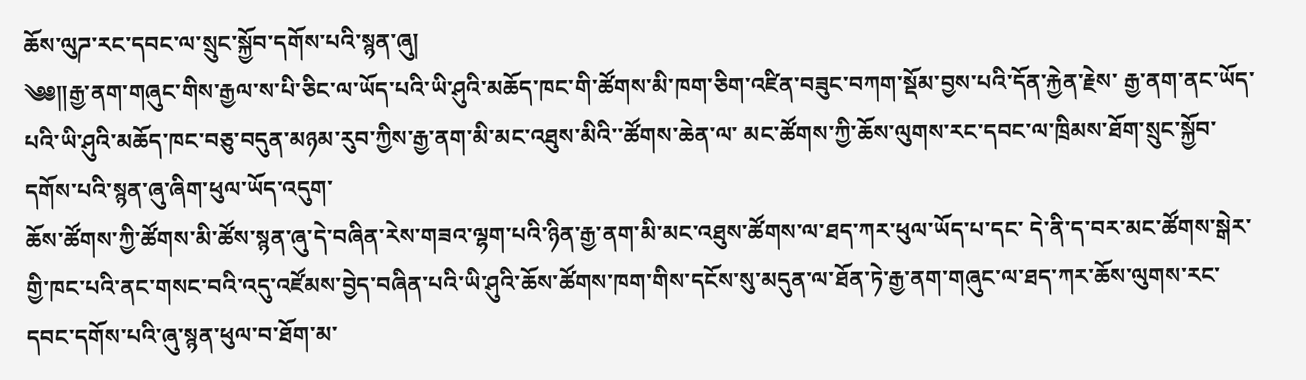ཆོས་ལུཌ་རང་དབང་ལ་སྲུང་སྐྱོབ་དགོས་པའི་སྙན་ཞུ།
༄༅༎རྒྱ་ནག་གཞུང་གིས་རྒྱལ་ས་པི་ཅིང་ལ་ཡོད་པའི་ཡི་ཤུའི་མཆོད་ཁང་གི་ཚོགས་མི་ཁག་ཅིག་འཛིན་བཟུང་བཀག་སྡོམ་བྱས་པའི་དོན་རྐྱེན་རྗེས་ རྒྱ་ནག་ནང་ཡོད་པའི་ཡི་ཤུའི་མཆོད་ཁང་བཅུ་བདུན་མཉམ་རུབ་ཀྱིས་རྒྱ་ནག་མི་མང་འཐུས་མིའི་་ཚོགས་ཆེན་ལ་ མང་ཚོགས་ཀྱི་ཆོས་ལུགས་རང་དབང་ལ་ཁྲིམས་ཐོག་སྲུང་སྐྱོབ་དགོས་པའི་སྙན་ཞུ་ཞིག་ཕུལ་ཡོད་འདུག་
ཆོས་ཚོགས་ཀྱི་ཚོགས་མི་ཚོས་སྙན་ཞུ་དེ་བཞིན་རེས་གཟའ་ལྷག་པའི་ཉིན་རྒྱ་ནག་མི་མང་འཐུས་ཚོགས་ལ་ཐད་ཀར་ཕུལ་ཡོད་པ་དང་ དེ་ནི་ད་བར་མང་ཚོགས་སྒེར་གྱི་ཁང་པའི་ནང་གསང་བའི་འདུ་འཛོམས་བྱེད་བཞིན་པའི་ཡི་ཤུའི་ཆོས་ཚོགས་ཁག་གིས་དངོས་སུ་མདུན་ལ་ཐོན་ཏེ་རྒྱ་ནག་གཞུང་ལ་ཐད་ཀར་ཆོས་ལུགས་རང་དབང་དགོས་པའི་ཞུ་སྙན་ཕུལ་བ་ཐོག་མ་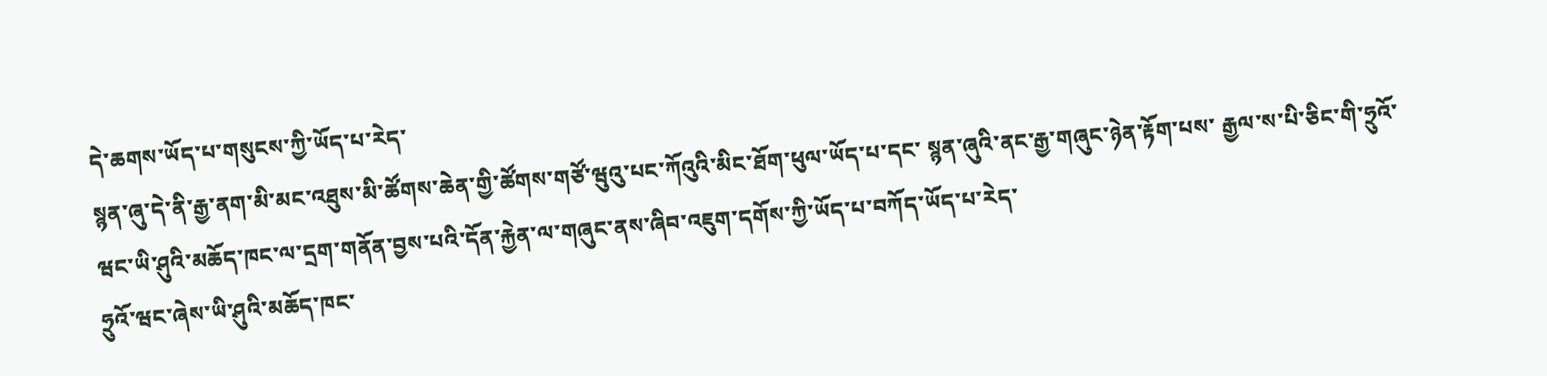དེ་ཆགས་ཡོད་པ་གསུངས་ཀྱི་ཡོད་པ་རེད་
སྙན་ཞུ་དེ་ནི་རྒྱ་ནག་མི་མང་འཐུས་མི་ཚོགས་ཆེན་གྱི་ཚོགས་གཙོ་ཝུའུ་པང་ཀོའུའི་མིང་ཐོག་ཕུལ་ཡོད་པ་དང་ སྙན་ཞུའི་ནང་རྒྱ་གཞུང་ཉེན་རྟོག་པས་ རྒྱལ་ས་པི་ཅིང་གི་ཧྲུའོ་ཝང་ཡི་ཤུའི་མཆོད་ཁང་ལ་དྲག་གནོན་བྱས་པའི་དོན་རྐྱེན་ལ་གཞུང་ནས་ཞིབ་འཇུག་དགོས་ཀྱི་ཡོད་པ་བཀོད་ཡོད་པ་རེད་
ཧྲུའོ་ཝང་ཞེས་ཡི་ཤུའི་མཆོད་ཁང་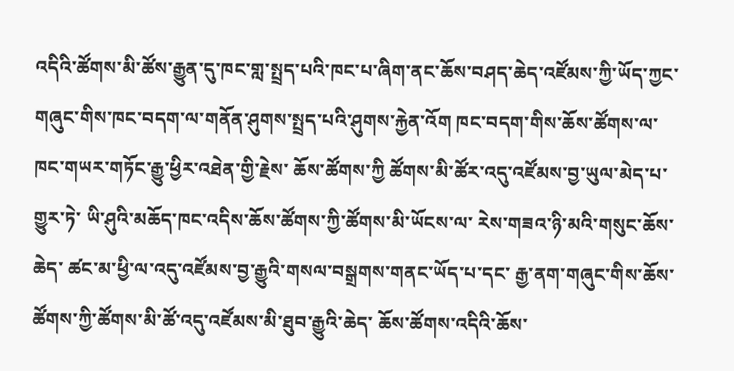འདིའི་ཚོགས་མི་ཚོས་རྒྱུན་དུ་ཁང་གླ་སྤྲད་པའི་ཁང་པ་ཞིག་ནང་ཆོས་བཤད་ཆེད་འཛོམས་ཀྱི་ཡོད་ཀྱང་ གཞུང་གིས་ཁང་བདག་ལ་གནོན་ཤུགས་སྤྲད་པའི་ཤུགས་རྐྱེན་འོག ཁང་བདག་གིས་ཆོས་ཚོགས་ལ་ཁང་གཡར་གཏོང་རྒྱུ་ཕྱིར་འཐེན་གྱི་རྗེས་ ཆོས་ཚོགས་ཀྱི ཚོགས་མི་ཚོར་འདུ་འཛོམས་བྱ་ཡུལ་མེད་པ་གྱུར་ཏེ་ ཡི་ཤུའི་མཆོད་ཁང་འདིས་ཆོས་ཚོགས་ཀྱི་ཚོགས་མི་ཡོངས་ལ་ རེས་གཟའ་ཉི་མའི་གསུང་ཆོས་ཆེད་ ཚང་མ་ཕྱི་ལ་འདུ་འཛོམས་བྱ་རྒྱུའི་གསལ་བསྒྲགས་གནང་ཡོད་པ་དང་ རྒྱ་ནག་གཞུང་གིས་ཆོས་ཚོགས་ཀྱི་ཚོགས་མི་ཚོ་འདུ་འཛོམས་མི་ཐུབ་རྒྱུའི་ཆེད་ ཆོས་ཚོགས་འདིའི་ཆོས་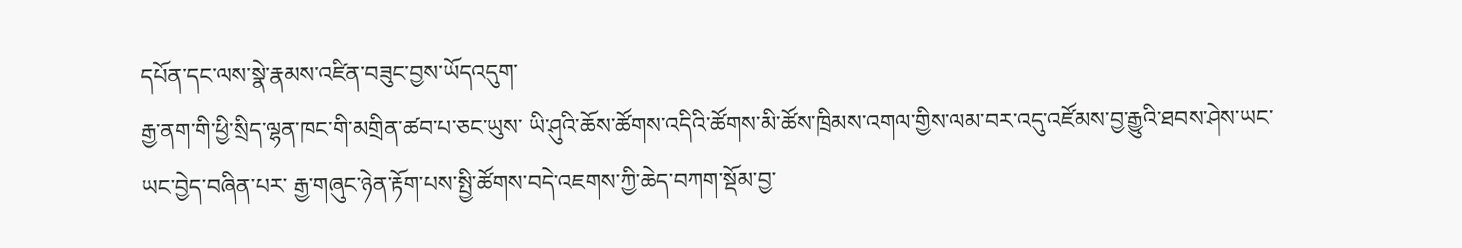དཔོན་དང་ལས་སྣེ་རྣམས་འཛིན་བཟུང་བྱས་ཡོདའདུག་
རྒྱ་ནག་གི་ཕྱི་སྲིད་ལྷན་ཁང་གི་མགྲིན་ཚབ་པ་ཅང་ཡུས་ ཡི་ཤུའི་ཆོས་ཚོགས་འདིའི་ཚོགས་མི་ཚོས་ཁྲིམས་འགལ་གྱིས་ལམ་བར་འདུ་འཛོམས་བྱ་རྒྱུའི་ཐབས་ཤེས་ཡང་ཡང་བྱེད་བཞིན་པར་ རྒྱ་གཞུང་ཉེན་རྟོག་པས་སྤྱི་ཚོགས་བདེ་འཇགས་ཀྱི་ཆེད་བཀག་སྡོམ་བྱ་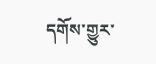དགོས་གྱུར་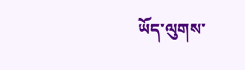ཡོད་ལུགས་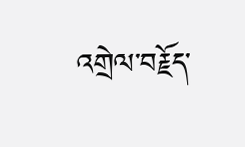འགྲེལ་བརྗོད་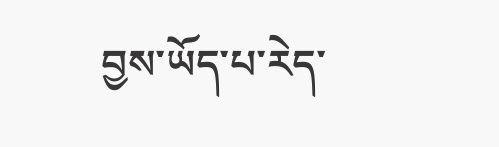བྱས་ཡོད་པ་རེད་